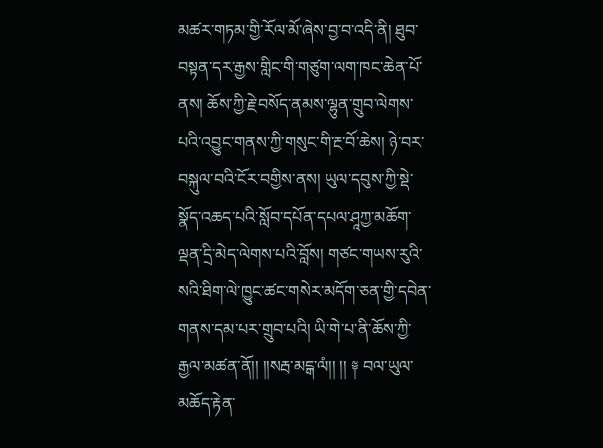མཚར་གཏམ་གྱི་རོལ་མོ་ཞེས་བྱ་བ་འདི་ནི། ཐུབ་བསྟན་དར་རྒྱས་གླིང་གི་གཙུག་ལག་ཁང་ཆེན་པོ་ནས། ཆོས་ཀྱི་རྗེ་བསོད་ནམས་ལྷུན་གྲུབ་ལེགས་པའི་འབྱུང་གནས་ཀྱི་གསུང་གི་རྔ་བོ་ཆེས། ཉེ་བར་བསྐུལ་བའི་ངོར་བགྱིས་ནས། ཡུལ་དབུས་ཀྱི་སྡེ་སྣོད་འཆད་པའི་སློབ་དཔོན་དཔལ་ཤཱཀྱ་མཆོག་ལྡན་དྲི་མེད་ལེགས་པའི་བློས། གཙང་གཡས་རུའི་སའི་ཐིག་ལེ་ཁྱུང་ཚང་གསེར་མདོག་ཅན་གྱི་དབེན་གནས་དམ་པར་གྲུབ་པའི། ཡི་གེ་པ་ནི་ཆོས་ཀྱི་རྒྱལ་མཚན་ནོ།། །།སརྦ་མངྒ་ལཾ།། །། ༈ བལ་ཡུལ་མཆོད་རྟེན་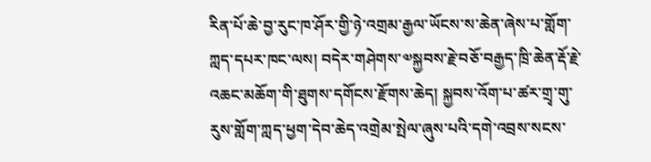རིན་པོ་ཆེ་བྱ་རུང་ཁ་ཤོར་གྱི་ཉེ་འགྲམ་རྒྱལ་ཡོངས་ས་ཆེན་ཞེས་པ་གློག་ཀླད་དཔར་ཁང་ལས། བདེར་གཤེགས་༧སྐྱབས་རྗེ་བཅོ་བརྒྱད་ཁྲི་ཆེན་རྡོ་རྗེ་འཆང་མཆོག་གི་ཐུགས་དགོངས་རྫོགས་ཆེད། སྐྱབས་འོག་པ་ཚར་གྲྭ་གུ་རུས་གློག་ཀླད་ཕྱག་དེབ་ཆེད་འགྲེམ་སྤེལ་ཞུས་པའི་དགེ་འབྲས་སངས་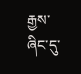རྒྱས་ཞིང་དུ་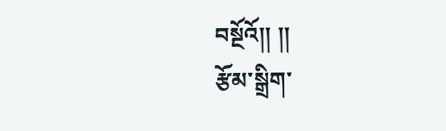བསྔོའོ།། །།
རྩོམ་སྒྲིག་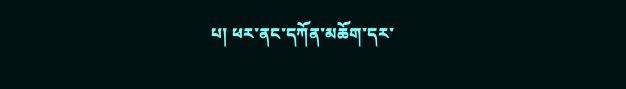པ། ཕར་ནང་དཀོན་མཆོག་དར་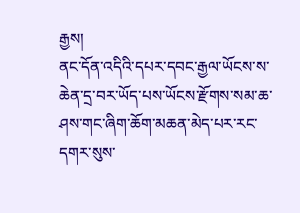རྒྱས།
ནང་དོན་འདིའི་དཔར་དབང་རྒྱལ་ཡོངས་ས་ཆེན་དྲ་བར་ཡོད་པས་ཡོངས་རྫོགས་སམ་ཆ་ཤས་གང་ཞིག་ཆོག་མཆན་མེད་པར་རང་དགར་སུས་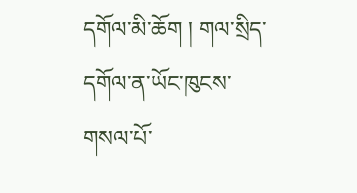དགོལ་མི་ཆོག ། གལ་སྲིད་དགོལ་ན་ཡོང་ཁུངས་གསལ་པོ་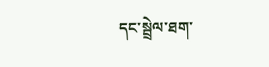དང་སྦྲེལ་ཐག་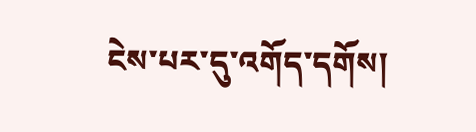ངེས་པར་དུ་འགོད་དགོས།